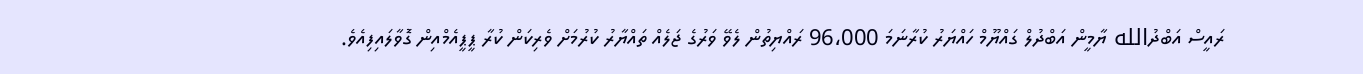ރައީސް އަބްދުالله ޔާމީން އަބްދުލް ގައްޔޫމް ހައްޔަރު ކުރާނަމަ 96،000 ރައްޔިތުން ލެވޭ ވަރުގެ ޖަލެއް ތައްޔާރު ކުރުމަށް ވެރިކަން ކުރާ ޕީޕީއެމްއިން ގޮވާލައިފިއެވެ.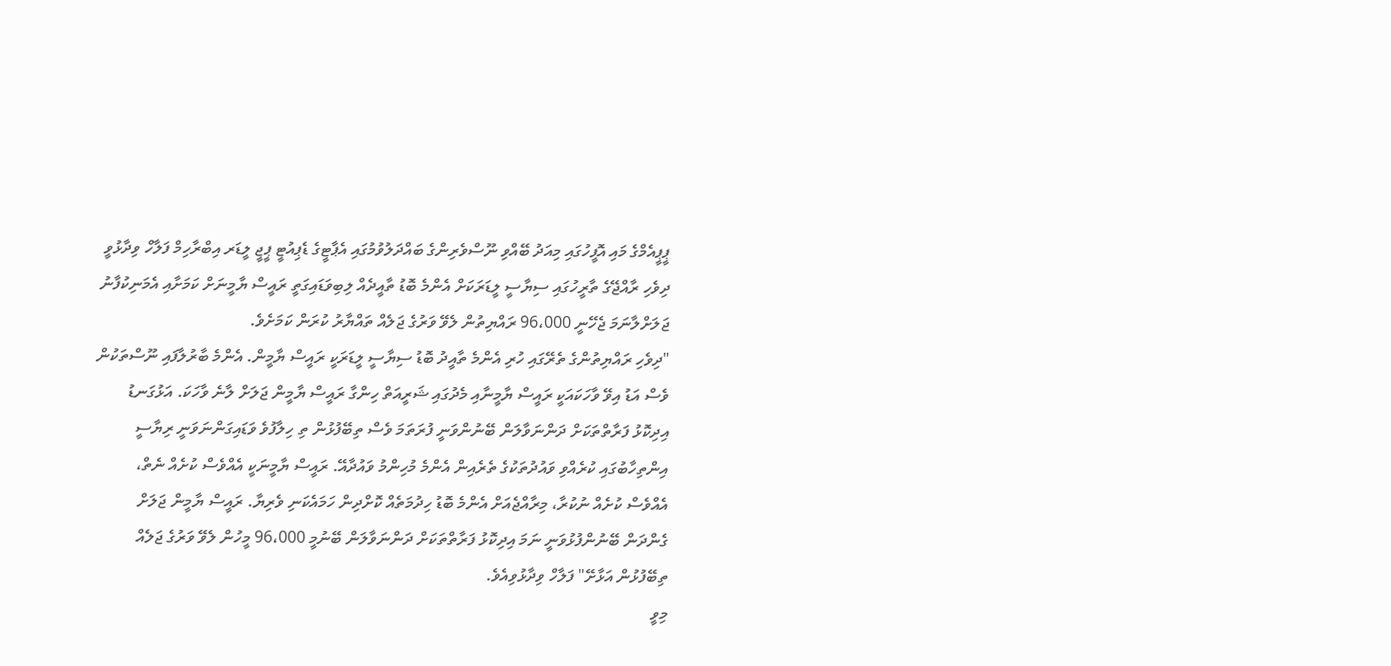ޕީޕީއެމްގެ މައި އޮފީހުގައި މިއަދު ބޭއްވި ނޫސްވެރިންގެ ބައްދަލުވުމުގައި އެޕާޓީގެ ޑެޕިއުޓީ ޕީޖީ ލީޑަރ އިބްރާހިމް ފަލާހް ވިދާޅުވީ ދިވެހި ރާއްޖޭގެ ތާރީހުގައި ސިޔާސީ ލީޑަރަކަށް އެންމެ ބޮޑު ތާއީދެއް ލިބިވަޑައިގަތީ ރައީސް ޔާމީނަށް ކަމަށާއި އެމަނިކުފާނު ޖަލަށްލާނަމަ ޖެހޭނީ 96،000 ރައްޔިތުން ލެވޭ ވަރުގެ ޖަލެއް ތައްޔާރު ކުރަން ކަމަށެވެ.
"ދިވެހި ރައްޔިތުންގެ ތެރޭގައި ހުރި އެންމެ ތާއީދު ބޮޑު ސިޔާސީ ލީޑަރަކީ ރައީސް ޔާމީން. އެންމެ ބާރުލާފައި ނޫސްތަކުން ވެސް އަޑު އިވޭ ވާހަކައަކީ ރައީސް ޔާމީނާއި މެދުގައި ޝަރީއަތް ހިންގާ ރައީސް ޔާމީން ޖަލަށް ލާނެ ވާހަކަ. އަޅުގަނޑު އިދިކޮޅު ފަރާތްތަކަށް ދަންނަވާލަން ބޭނުންވަނީ ފުރަތަމަ ވެސް ތިބޭފުޅުން ތި ހިލާފުވެ ވަޑައިގަންނަވަނީ ރިޔާސީ އިންތިހާބުގައި ކުރެއްވި ވައުދުތަކުގެ ތެރެއިން އެންމެ މުހިންމު ވައުދާއޭ. ރައީސް ޔާމީނަކީ އެއްވެސް ކުށެއް ނެތް، އެއްވެސް ކުށެއް ނުކުރާ، މިރާއްޖެއަށް އެންމެ ބޮޑު ހިދުމަތެއް ކޮށްދިން ހަމައެކަނި ވެރިޔާ. ރައީސް ޔާމީން ޖަލަށް ގެންދަން ބޭނުންފުޅުވަނީ ނަމަ އިދިކޮޅު ފަރާތްތަކަށް ދަންނަވާލަން ބޭނުމީ 96،000 މީހުން ލެވޭ ވަރުގެ ޖަލެއް ތިބޭފުޅުން އަޅާށޭ" ފަލާހް ވިދާޅުވިއެވެ.
މިވީ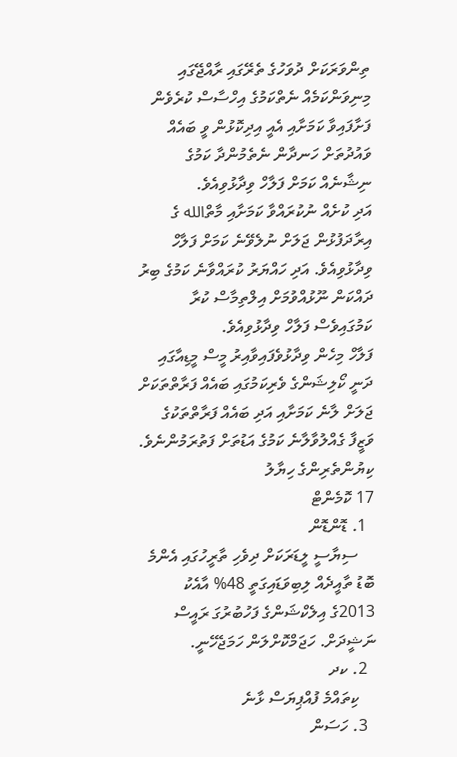ތިންވަރަކަށް ދުވަހުގެ ތެރޭގައި ރާއްޖޭގައި މިނިވަންކަމެއް ނެތްކަމުގެ އިހްސާސް ކުރެވެން ފަށާފައިވާ ކަމަށާއި އެއީ އިދިކޮޅުން ވީ ބައެއް ވައުދުތަށް ހަނދާން ނެތެމުންދާ ކަމުގެ ނިޝާނެއް ކަމަށް ފަލާހް ވިދާޅުވިއެވެ.
އަދި ކުށެއް ނުކުރައްވާ ކަމަށާއި މާތްالله ގެ އިރާދަފުޅުން ޖަލަށް ނުލެވޭނެ ކަމަށް ފަލާހް ވިދާޅުވިއެވެ. އަދި ހައްޔަރު ކުރައްވާނެ ކަމުގެ ބިރު ދައްކަން ނޫޅުއްވުމަށް އިލްތިމާސް ކުރާ ކަމުގައިވެސް ފަލާހް ވިދާޅުވިއެވެ.
ފަލާހް މިހެން ވިދާޅުވެފައިވާއިރު މީސް މީޑިއާގައި ދަނީ ކޯލިޝަންގެ ވެރިކަމުގައި ބައެއް ފަރާތްތަކަށް ޖަލަށް ލާނެ ކަމަށާއި އަދި ބައެއް ފަރާތްތަކުގެ ވަޒީފާ ގެއްލުވާލާނެ ކަމުގެ އަޑުތަށް ފަތުރަމުންނެވެ.
ކިޔުންތެރިންގެ ހިޔާލު
17 ކޮމެންޓް
  1. ޑޮންޑޮން
    ސިޔާސީ ލީޑަރަކަށް ދިވެހި ތާރީހުގައި އެންމެ ބޮޑު ތާއީދެއް ލިބިވަޑައިގަތީ 48% އާއެކު 2013ގެ އިލެކްޝަންގެ ފަހުބުރުގަ ރައީސް ނަޝީދަށް. ހަޖަމްކޮށްލަން ހަމަޖެހޭނީ.
  2. ކދ
    ކިތައްމެ ފުއްޕިޔަސް ޅާނެ
  3. ހަސަން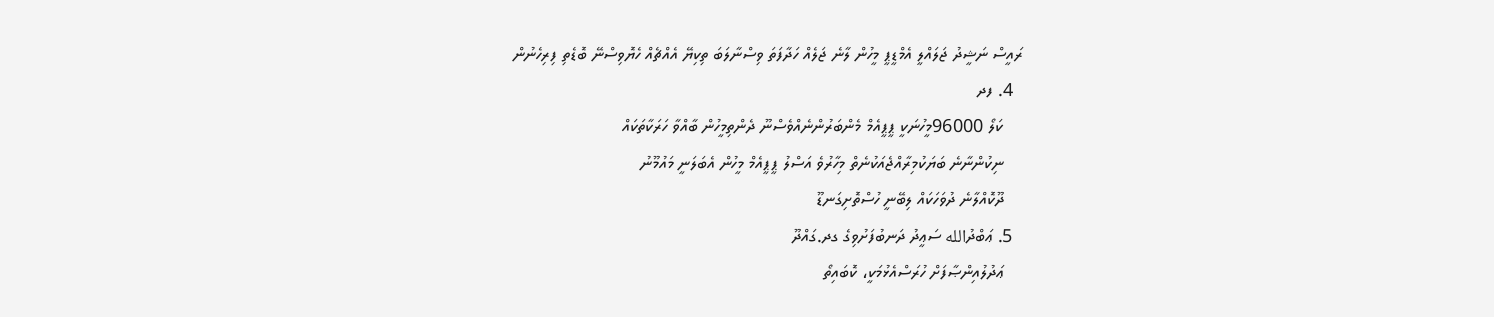ރައީސް ނަޝީދު ޖަލައްލީ އެމްޑީޕީ މީހުން ލާނެ ޖަލެއް ހަދާފަތަ ވިސްނާލަބަ ތިކިޔޭ އެއްޗެއް ހެޔޮވިސްނޭ ބޮޑެތި ފިރިހެނުން
  4. ފދ
    ކަލޯ 96000މީހުނަކީ ޕީޕީއެމް މެންބަރުންނެއްވެސްނޫ ދެންތިމީހުން ބާއްވާ ހަރަކާތަކައް
    ނިކުންނާނެ ބަޔަކުމިރާއްޖެއަކުނެތް މިހާރުވެ އަސްލު ޕީޕީއެމް މީހުން އެބަލަނީ މައުމޫނު
    ދޫކޮއްލާނެ ދުވަހަކައް ލިބޭނީ ހުސްތޮށިގަނޑޫ
  5. ޢަބްދުالله ސަޢީދު ދަނބުފަށުވިގެ ގދ.ގައްދޫ
    ޢަދުލުއިންޞާފަށް ހުރަސްއެޅުމަކީ، ކޮބައިތޯ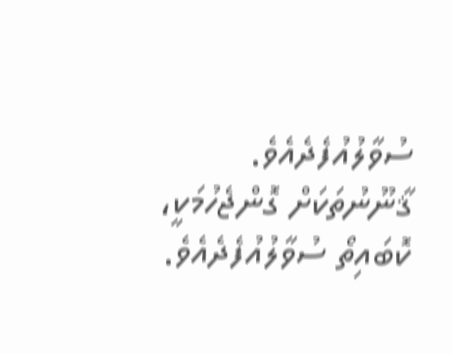ސުވާލުއުފެދެއެވެ. ޤާނޫނުތަކަށް ގޮންޖެހުމަކީ، ކޮބައިތޯ ސުވާލުއުފެދެއެވެ.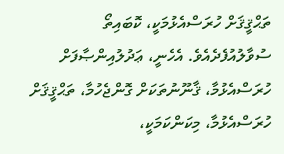ތަޙްޤީޤަށް ހުރަސްއެޅުމަކީ، ކޮބައިތޯ ސުވާލުއުފެދެއެވެ. އެހެނީ، ޢަދުލުއިންޞާފަށް ހުރަސްއެޅުމާ، ޤާނޫނުތަކަށް ގޮންޖެހުމާ، ތަޙްޤީޤަށް ހުރަސްއެޅުމާ، މިކަންކަމަކީ،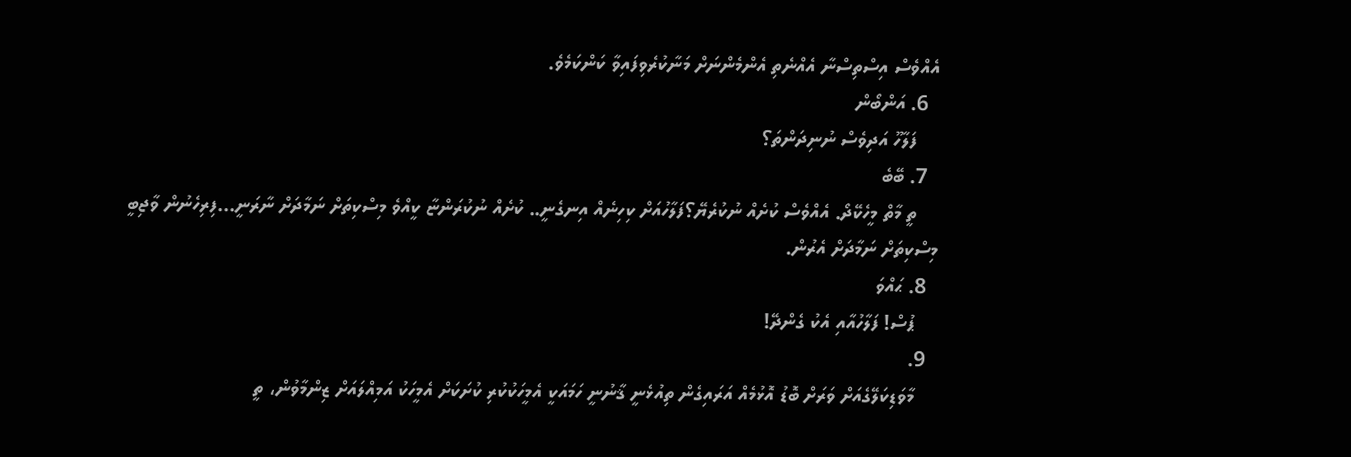އެއްވެސް އިސްތިސްނާ އެއްނެތި އެންމެންނަށް މަނާކުރެވިފައިވާ ކަންކަމެވެ.
  6. އަންބޯން
    ފަލާހޫ އަދިވެސް ނުނިދަންތަ؟
  7. ބޭބެ
    ތީ މާތް މީހެކޭދޯ. އެއްވެސް ކުށެއް ނުކުރެޔޭ؟ފަލާހުއަށް ކިހިނެއް އިނގެނީ.. ކުށެއް ނުކުރަންޏާ ކީއްވެ މިސްކިތަށް ނަމާދަށް ނާރަނީ...ފިރިހެނުން ވާޖިބީ މިސްކިތަށް ނަމާދަށް އެރުން.
  8. ޙައްވަ
    ޕުސް! ފަލާހުއާއި އެކު ގެންދޭ!
  9.
    މާވަޑިކަލޭގެއަށް ވަރަށް ބޮޑު އޮޅުމެއް އަރައިގެން ތިއުޅެނީ ޤާނުނީ ހަމައަކީ އެމީހަކުކުރި ކުށަކަށް އެމީހަކު އަމިއްލައަށް ޒިންމާވުން، ތީ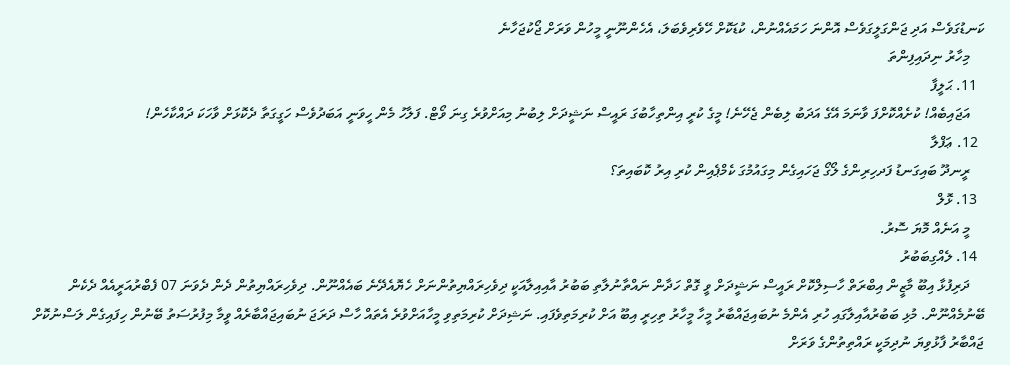ކަނޑުގަވެސް އަދި ޖަންގަލީގަވެސް އޮންނަ ހަމައެއްނުން، ކުޑަކޮށް ހޭވެރިވެބަލަ، އެހެންނޫނީ މީހުން ވަރަށް ޖޯކުޖަހާނެ
    މިހާރު ނިދައިފިންތަ
  11. ޙަލީފާ
    އަޖައިބެއް! ކުށެއްކޮށްފަ ވާނަމަ އޭގެ އަދަބު ލިބެން ޖެހޭނެ! މީގެ ކުރީ އިންތިހާބުގަ ރައީސް ނަޝީދަށް ލިބުނު މިއަށްވުރެ ގިނަ ވޯޓް. ފަލާހު މެން ހީވަނީ އަބަދުވެސް ހަގީގަތާ ދެކޮޅަށް ވާހަކަ ދައްކާހެން!
  12. ޢަފްލާ
    ރީނދޫ ބައިގަނޑު ފަދހިރިންގެ ލޯގޯ ޖަހައިގެން މިގައުމުގަ ކެމްޕެއިން ކުރި އިރު ކޮބައިތަ؟
  13. ޅޮލް
    މީ އަނެއް މޮޔަ ސޮރު.
  14. ލެއްގިބަބުރު
    ދަރިފުޅާ އިބޫ މާޒީން އިބްރަތް ހާސިލްކޮށް ރައީސް ނަޝީދަށް ވީ ގޮތް ހަދާން ނައްތާނުލާތި ބަބުރު އާއިއިލާއަކީ ދިވެހިރައްޔިތުންނަށް ހެޔޮއެދޭނެ ބައެއްނޫން. ދިވެހިރައްޔިތުން ދެން ދެވަނަ 07 ފެބްރުއަރީއެއް ދެކެން ބޭނުމެއްނޫން. މުޅި ބަބުރުއާއިލާގައި ހުރި އެންމެ ނުބައިޖައްބާރު މީހާ މީހާރު ތިހިރީ އިބޫ އަށް ކުރިމަތިވެފައި. ނަޝިދަށް ކުރިމަތިވި މީހާއަށްވުރެ އެތައް ހާސް ދަރަޖަ ނުބައިޖައްބާރެއް ވީމާ މިފުރުސަތު ބޭނުން ހިފައިގެން ލަސްނުކޮށް ޖައްބާރު ފާޅުވިޔަ ނުދިމަކީ ރައްތިތުންގެ ވަރަށް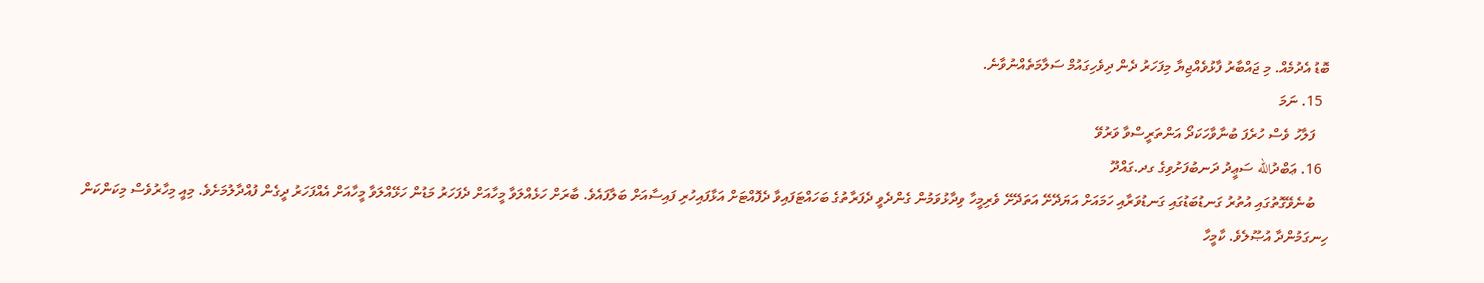ބޮޑު އެދުމެއް. މި ޖައްބާރު ފާޅުވެއްޖިޔާ މިފަހަރު ދެން ދިވެހިގައުމް ސަލާމަތެއްނުވާނެ.
  15. ނަމަ
    ފަލާހު ވެސް ހުރެފަ ބުނާވާހަކަދޯ އަންތަރީސްވާ ވަރުވޭ
  16. ޢަބްދުالله ސަޢީދު ދަނބުފަށުވިގެ ގދ.ގައްދޫ
    ބުނެވޭގޮތުގައި އުތުރު ގަނޑުބަޑުގައި ގަނޑުވަރާއި ހަމައަށް އަޔަދޭށޭ އަތަދޭށޭ ވެރިމީހާ ވިދާޅުވަމުން ގެންދެވީ ދެފަރާތުގެ ބަހައްޓަފައިވާ ދެފޮއްޓަށް އަޅާފައިހުރި ފައިސާއަށް ބަލާފައެވެ. ބާރަށް ހަޅެއްލަވާ މީހާއަށް ދެފަހަރު މަޑުން ހަޅޭއްލަވާ މީހާއަށް އެއްފަހަރު ދީގެން ފުއްދާލުމަށެވެ. މިއީ މިހާރުވެސް މިކަންކަން ހިނގަމުންދާ އުޞޫލެވެ. ކާމީހާ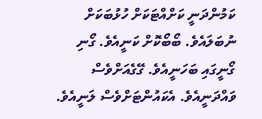ކަމުންދަނީ ކަށްއްޓަކަށް ހުޅުބަކަށް ނުބަލައެވެ. ބޯބޯކޮށް ކަނީއެވެ. ގޯނި ގޯނީގައި ބަހަނީއެވެ. ގޭގެއަށްވެސް ވައްދަނީއެވެ. އެކައުންޓަށްވެސް ލަނީއެވެ.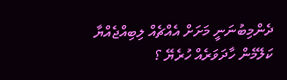ދެންމިބުނަނީ މަށަށް އެއްޗެއް ލިބިއްޖެއްޔާ ކަލޭމެން ހާދަވަރެއް ހުރެޔޭ ؟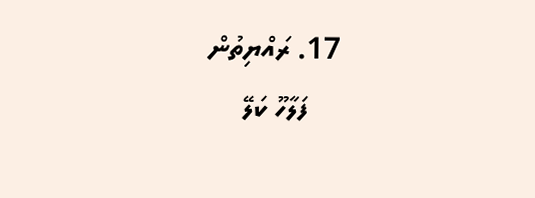17. ރައްޔިތުން
    ފަލާހޫ ކަލޭ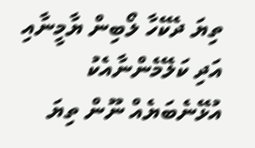ތިޔަ ދެކޭހާ ލޯބިން ޔާމީނާއި އަދި ކަލޭމެންނާއެކު އުޅޭނެބަޔެއް ނޫން ތިޔަ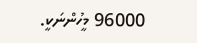96000 މީހުންނަކީ.